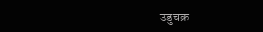उडुचक्र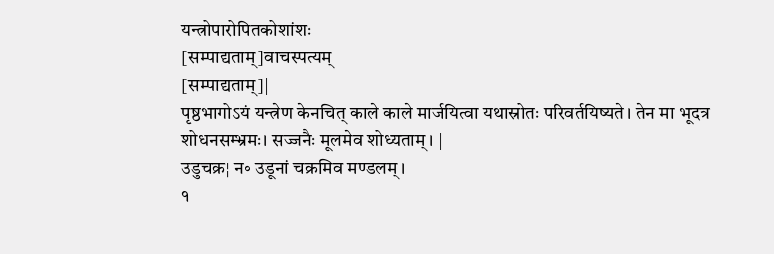यन्त्रोपारोपितकोशांशः
[सम्पाद्यताम्]वाचस्पत्यम्
[सम्पाद्यताम्]|
पृष्ठभागोऽयं यन्त्रेण केनचित् काले काले मार्जयित्वा यथास्रोतः परिवर्तयिष्यते। तेन मा भूदत्र शोधनसम्भ्रमः। सज्जनैः मूलमेव शोध्यताम्। |
उडुचक्र¦ न॰ उडूनां चक्रमिव मण्डलम्।
१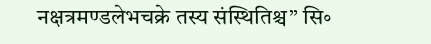नक्षत्रमण्डलेभचक्रे तस्य संस्थितिश्च” सि॰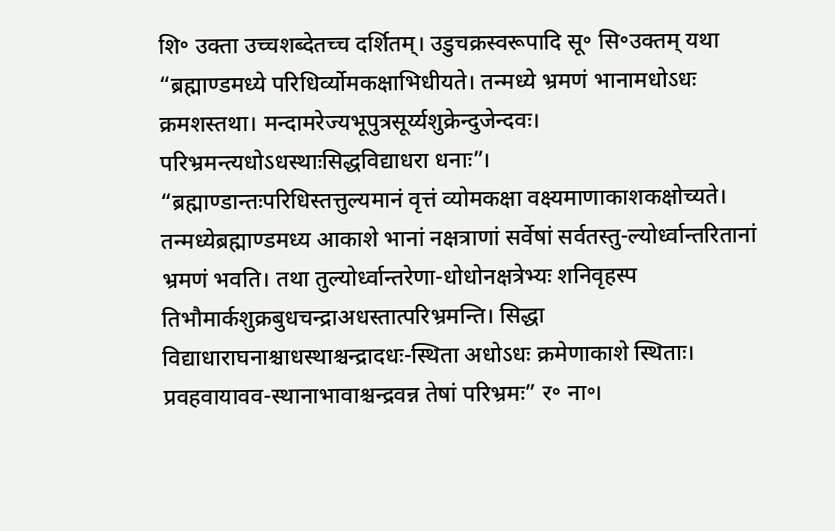शि॰ उक्ता उच्चशब्देतच्च दर्शितम्। उडुचक्रस्वरूपादि सू॰ सि॰उक्तम् यथा
“ब्रह्माण्डमध्ये परिधिर्व्योमकक्षाभिधीयते। तन्मध्ये भ्रमणं भानामधोऽधः क्रमशस्तथा। मन्दामरेज्यभूपुत्रसूर्य्यशुक्रेन्दुजेन्दवः। परिभ्रमन्त्यधोऽधस्थाःसिद्धविद्याधरा धनाः”।
“ब्रह्माण्डान्तःपरिधिस्तत्तुल्यमानं वृत्तं व्योमकक्षा वक्ष्यमाणाकाशकक्षोच्यते। तन्मध्येब्रह्माण्डमध्य आकाशे भानां नक्षत्राणां सर्वेषां सर्वतस्तु-ल्योर्ध्वान्तरितानां भ्रमणं भवति। तथा तुल्योर्ध्वान्तरेणा-धोधोनक्षत्रेभ्यः शनिवृहस्प तिभौमार्कशुक्रबुधचन्द्राअधस्तात्परिभ्रमन्ति। सिद्धा विद्याधाराघनाश्चाधस्थाश्चन्द्रादधः-स्थिता अधोऽधः क्रमेणाकाशे स्थिताः। प्रवहवायावव-स्थानाभावाश्चन्द्रवन्न तेषां परिभ्रमः” र॰ ना॰।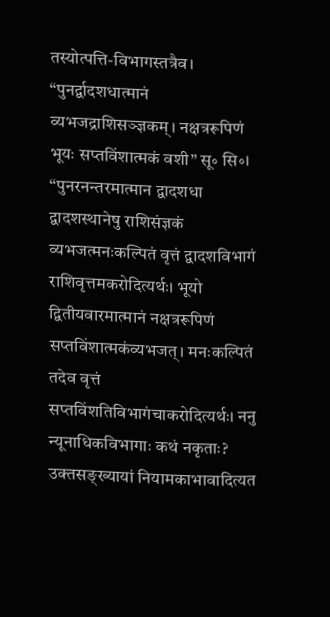तस्योत्पत्ति-विभागस्तत्रैव।
“पुनर्द्वादशधात्मानं व्यभजद्राशिसञ्ज्ञकम्। नक्षत्ररूपिणं भूयः सप्तविंशात्मकं वशी” सू॰ सि॰।
“पुनरनन्तरमात्मान द्वादशधा द्वादशस्थानेषु राशिसंज्ञकं व्यभजत्मनःकल्पितं वृत्तं द्वादशविभागं राशिवृत्तमकरोदित्यर्थः। भूयो द्वितीयवारमात्मानं नक्षत्ररूपिणं सप्तविंशात्मकंव्यभजत्। मनःकल्पितं तदेव वृत्तं सप्तविंशतिविभागंचाकरोदित्यर्थः। ननु न्यूनाधिकविभागाः कथं नकृताः? उक्तसङ्ख्यायां नियामकाभावादित्यत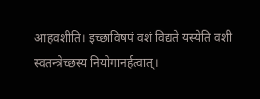आहवशीति। इच्छाविषपं वशं विद्यते यस्येति वशी स्वतन्त्रेच्छस्य नियोगानर्हत्वात्।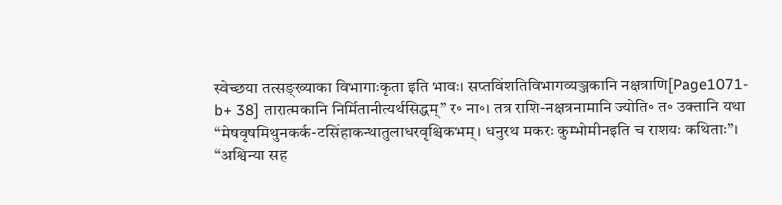स्वेच्छया तत्सङ्ख्याका विभागाःकृता इति भावः। सप्तविंशतिविभागव्यञ्जकानि नक्षत्राणि[Page1071-b+ 38] तारात्मकानि निर्मितानीत्यर्थसिद्धम्” र॰ ना॰। तत्र राशि-नक्षत्रनामानि ज्योति॰ त॰ उक्तानि यथा
“मेषवृषमिथुनकर्क-टसिंहाकन्थातुलाधरवृश्चिकभम्। धनुरथ मकरः कुम्भोमीनइति च राशयः कथिताः”।
“अश्विन्या सह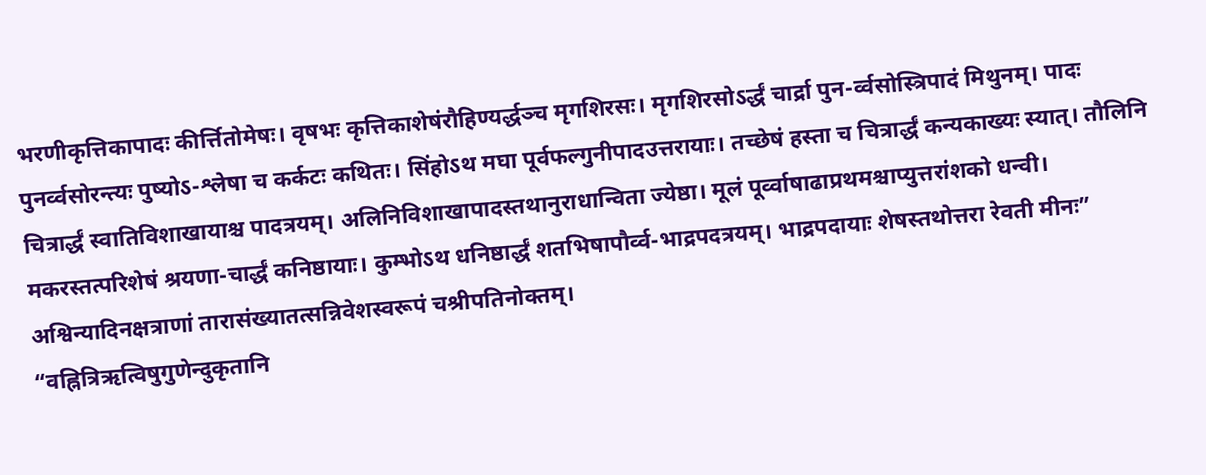भरणीकृत्तिकापादः कीर्त्तितोमेषः। वृषभः कृत्तिकाशेषंरौहिण्यर्द्धञ्च मृगशिरसः। मृगशिरसोऽर्द्धं चार्द्रा पुन-र्व्वसोस्त्रिपादं मिथुनम्। पादः पुनर्व्वसोरन्त्यः पुष्योऽ-श्लेषा च कर्कटः कथितः। सिंहोऽथ मघा पूर्वफल्गुनीपादउत्तरायाः। तच्छेषं हस्ता च चित्रार्द्धं कन्यकाख्यः स्यात्। तौलिनि चित्रार्द्धं स्वातिविशाखायाश्च पादत्रयम्। अलिनिविशाखापादस्तथानुराधान्विता ज्येष्ठा। मूलं पूर्व्वाषाढाप्रथमश्चाप्युत्तरांशको धन्वी। मकरस्तत्परिशेषं श्रयणा-चार्द्धं कनिष्ठायाः। कुम्भोऽथ धनिष्ठार्द्धं शतभिषापौर्व्व-भाद्रपदत्रयम्। भाद्रपदायाः शेषस्तथोत्तरा रेवती मीनः” अश्विन्यादिनक्षत्राणां तारासंख्यातत्सन्निवेशस्वरूपं चश्रीपतिनोक्तम्।
“वह्नित्रिऋत्विषुगुणेन्दुकृतानि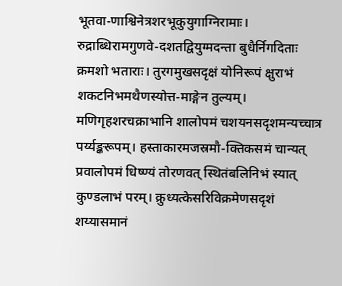भूतवा-णाश्विनेत्रशरभूकुयुगाग्निरामाः। रुद्राब्धिरामगुणवे-दशतद्वियुग्मदन्ता बुधैर्निगदिताः क्रमशो भताराः। तुरगमुखसदृक्षं योनिरूपं क्षुराभं शकटनिभमथैणस्योत्त-माङ्गेन तुल्यम्। मणिगृहशरचक्राभानि शालोपमं चशयनसदृशमन्यच्चात्र पर्य्यङ्करूपम्। हस्ताकारमजस्रमौ-क्तिकसमं चान्यत् प्रवालोपमं धिष्ण्यं तोरणवत् स्थितंबलिनिभं स्यात् कुण्डलाभं परम्। क्रुध्यत्केसरिविक्रमेणसदृशं शय्यासमानं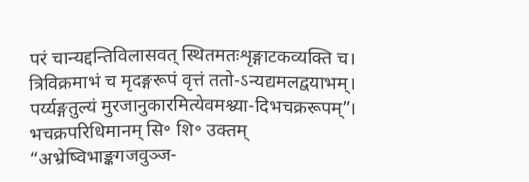परं चान्यद्दन्तिविलासवत् स्थितमतःशृङ्गाटकव्यक्ति च। त्रिविक्रमाभं च मृदङ्गरूपं वृत्तं ततो-ऽन्यद्यमलद्वयाभम्। पर्य्यङ्गतुल्यं मुरजानुकारमित्येवमश्व्या-दिभचक्ररूपम्”। भचक्रपरिधिमानम् सि॰ शि॰ उक्तम्
“अभ्रेष्विभाङ्कगजवुञ्ज-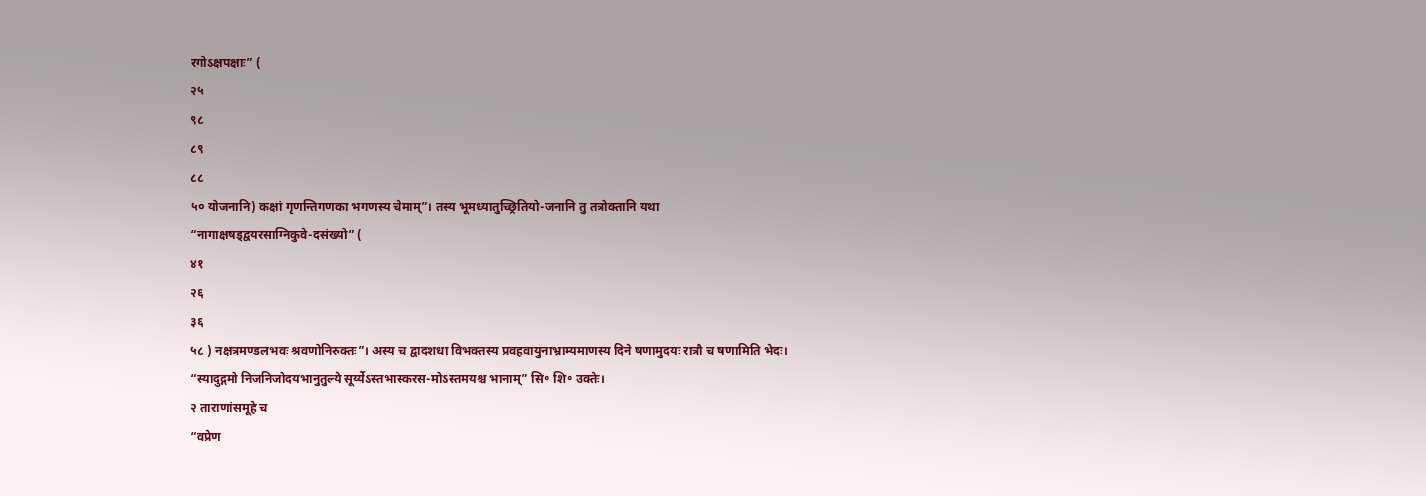रगोऽक्षपक्षाः” (
२५
९८
८९
८८
५० योजनानि) कक्षां गृणन्तिगणका भगणस्य चेमाम्”। तस्य भूमध्यातुच्छ्रितियो-जनानि तु तत्रोक्तानि यथा
“नागाक्षषड्द्वयरसाग्निकुवे-दसंख्यो” (
४१
२६
३६
५८ ) नक्षत्रमण्डलभवः श्रवणोनिरुक्तः”। अस्य च द्वादशधा विभक्तस्य प्रवहवायुनाभ्राम्यमाणस्य दिने षणामुदयः रात्रौ च षणामिति भेदः।
“स्यादुद्गमो निजनिजोदयभानुतुल्ये सूर्य्येऽस्तभास्करस-मोऽस्तमयश्च भानाम्” सि॰ शि॰ उक्तेः।
२ ताराणांसमूहे च
“वप्रेण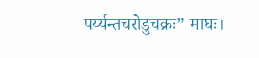पर्य्यन्तचरोडुचक्रः” माघः।